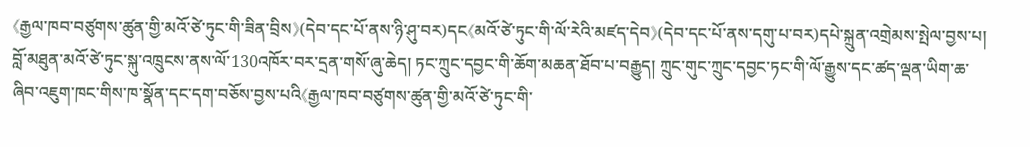《རྒྱལ་ཁབ་བཙུགས་ཚུན་གྱི་མའོ་ཙེ་ཏུང་གི་ཟིན་བྲིས》(དེབ་དང་པོ་ནས་ཉི་ཤུ་བར)དང《མའོ་ཙེ་ཏུང་གི་ལོ་རེའི་མཛད་དེབ》(དེབ་དང་པོ་ནས་དགུ་པ་བར)དཔེ་སྐྲུན་འགྲེམས་སྤེལ་བྱས་པ།
བློ་མཐུན་མའོ་ཙེ་ཏུང་སྐུ་འཁྲུངས་ནས་ལོ་130འཁོར་བར་དྲན་གསོ་ཞུ་ཆེད། ཏང་ཀྲུང་དབྱང་གི་ཆོག་མཆན་ཐོབ་པ་བརྒྱུད། ཀྲུང་གུང་ཀྲུང་དབྱང་ཏང་གི་ལོ་རྒྱུས་དང་ཚད་ལྡན་ཡིག་ཆ་ཞིབ་འཇུག་ཁང་གིས་ཁ་སྣོན་དང་དག་བཅོས་བྱས་པའི《རྒྱལ་ཁབ་བཙུགས་ཚུན་གྱི་མའོ་ཙེ་ཏུང་གི་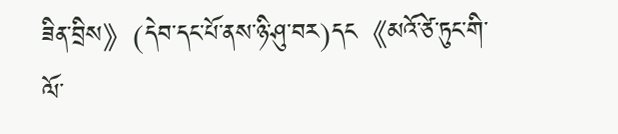ཟིན་བྲིས》(དེབ་དང་པོ་ནས་ཉི་ཤུ་བར)དང《མའོ་ཙེ་ཏུང་གི་ལོ་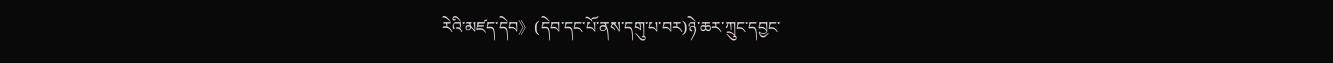རེའི་མཛད་དེབ》(དེབ་དང་པོ་ནས་དགུ་པ་བར)ཉེ་ཆར་ཀྲུང་དབྱང་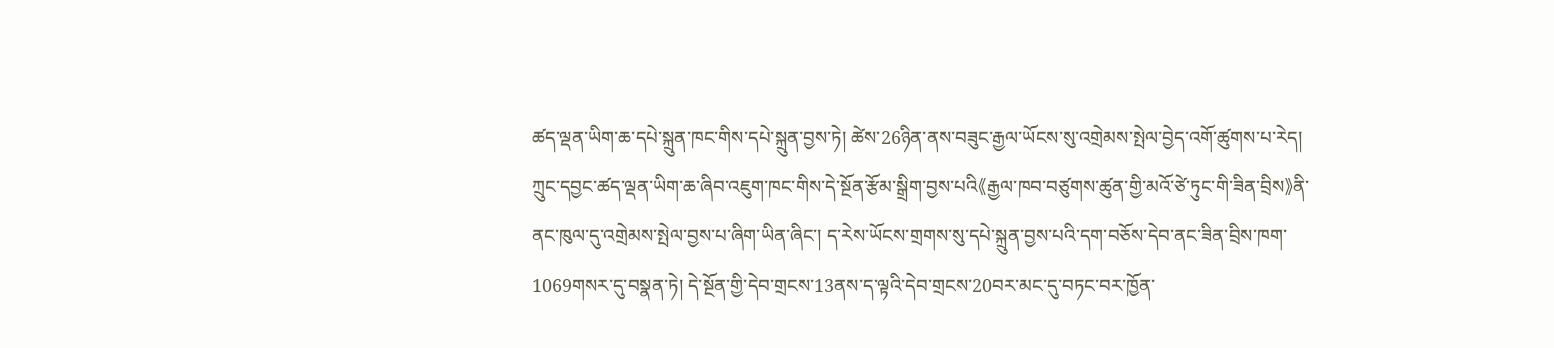ཚད་ལྡན་ཡིག་ཆ་དཔེ་སྐྲུན་ཁང་གིས་དཔེ་སྐྲུན་བྱས་ཏེ། ཚེས་26ཉིན་ནས་བཟུང་རྒྱལ་ཡོངས་སུ་འགྲེམས་སྤེལ་བྱེད་འགོ་ཚུགས་པ་རེད།
ཀྲུང་དབྱང་ཚད་ལྡན་ཡིག་ཆ་ཞིབ་འཇུག་ཁང་གིས་དེ་སྔོན་རྩོམ་སྒྲིག་བྱས་པའི《རྒྱལ་ཁབ་བཙུགས་ཚུན་གྱི་མའོ་ཙེ་ཏུང་གི་ཟིན་བྲིས》ནི་ནང་ཁུལ་དུ་འགྲེམས་སྤེལ་བྱས་པ་ཞིག་ཡིན་ཞིང་། ད་རེས་ཡོངས་གྲགས་སུ་དཔེ་སྐྲུན་བྱས་པའི་དག་བཅོས་དེབ་ནང་ཟིན་བྲིས་ཁག་1069གསར་དུ་བསྣན་ཏེ། དེ་སྔོན་གྱི་དེབ་གྲངས་13ནས་ད་ལྟའི་དེབ་གྲངས་20བར་མང་དུ་བཏང་བར་ཁྱོན་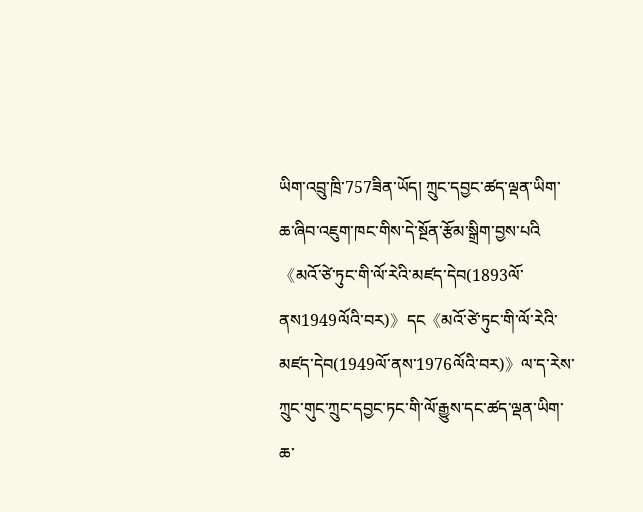ཡིག་འབྲུ་ཁྲི་757ཟིན་ཡོད། ཀྲུང་དབྱང་ཚད་ལྡན་ཡིག་ཆ་ཞིབ་འཇུག་ཁང་གིས་དེ་སྔོན་རྩོམ་སྒྲིག་བྱས་པའི《མའོ་ཙེ་ཏུང་གི་ལོ་རེའི་མཛད་དེབ(1893ལོ་ནས1949ལོའི་བར)》དང《མའོ་ཙེ་ཏུང་གི་ལོ་རེའི་མཛད་དེབ(1949ལོ་ནས་1976ལོའི་བར)》ལ་ད་རེས་ཀྲུང་གུང་ཀྲུང་དབྱང་ཏང་གི་ལོ་རྒྱུས་དང་ཚད་ལྡན་ཡིག་ཆ་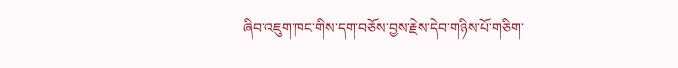ཞིབ་འཇུག་ཁང་གིས་དག་བཅོས་བྱས་རྗེས་དེབ་གཉིས་པོ་གཅིག་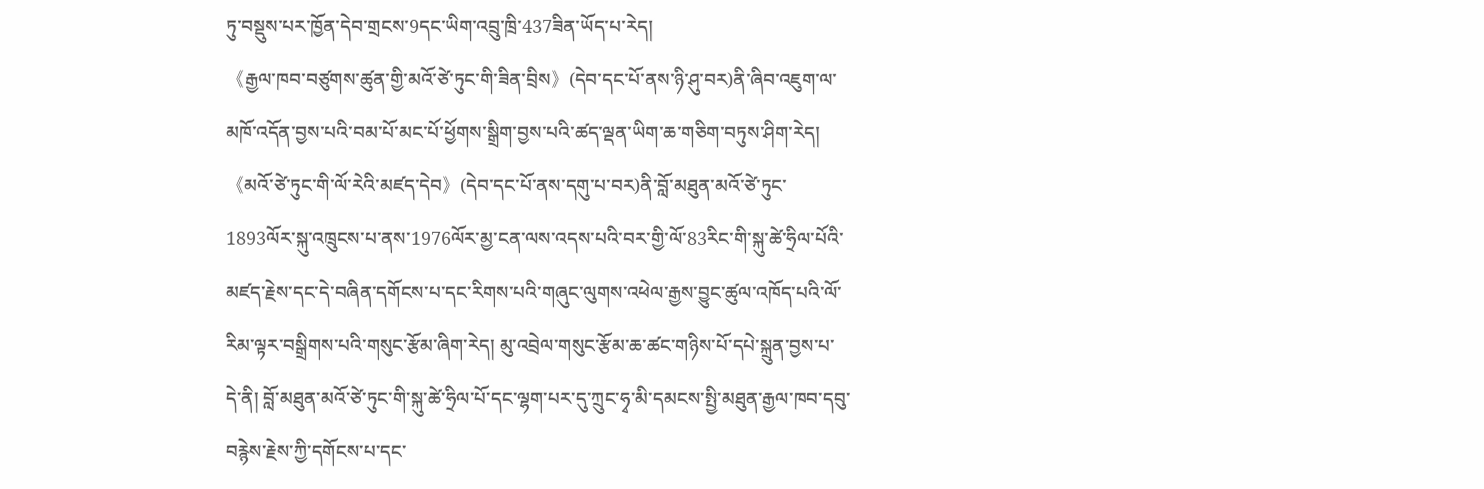ཏུ་བསྡུས་པར་ཁྱོན་དེབ་གྲངས་9དང་ཡིག་འབྲུ་ཁྲི་437ཟིན་ཡོད་པ་རེད།
《རྒྱལ་ཁབ་བཙུགས་ཚུན་གྱི་མའོ་ཙེ་ཏུང་གི་ཟིན་བྲིས》(དེབ་དང་པོ་ནས་ཉི་ཤུ་བར)ནི་ཞིབ་འཇུག་ལ་མཁོ་འདོན་བྱས་པའི་བམ་པོ་མང་པོ་ཕྱོགས་སྒྲིག་བྱས་པའི་ཚད་ལྡན་ཡིག་ཆ་གཅིག་བཏུས་ཤིག་རེད། 《མའོ་ཙེ་ཏུང་གི་ལོ་རེའི་མཛད་དེབ》(དེབ་དང་པོ་ནས་དགུ་པ་བར)ནི་བློ་མཐུན་མའོ་ཙེ་ཏུང་1893ལོར་སྐུ་འཁྲུངས་པ་ནས་1976ལོར་མྱ་ངན་ལས་འདས་པའི་བར་གྱི་ལོ་83རིང་གི་སྐུ་ཚེ་ཧྲིལ་པོའི་མཛད་རྗེས་དང་དེ་བཞིན་དགོངས་པ་དང་རིགས་པའི་གཞུང་ལུགས་འཕེལ་རྒྱས་བྱུང་ཚུལ་འཁོད་པའི་ལོ་རིམ་ལྟར་བསྒྲིགས་པའི་གསུང་རྩོམ་ཞིག་རེད། མུ་འབྲེལ་གསུང་རྩོམ་ཆ་ཚང་གཉིས་པོ་དཔེ་སྐྲུན་བྱས་པ་དེ་ནི། བློ་མཐུན་མའོ་ཙེ་ཏུང་གི་སྐུ་ཚེ་ཧྲིལ་པོ་དང་ལྷག་པར་དུ་ཀྲུང་ཧྭ་མི་དམངས་སྤྱི་མཐུན་རྒྱལ་ཁབ་དབུ་བརྙེས་རྗེས་ཀྱི་དགོངས་པ་དང་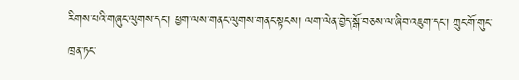རིགས་པའི་གཞུང་ལུགས་དང་། ཕྱག་ལས་གནང་ལུགས་གནང་སྟངས། ལག་ལེན་བྱེད་སྒོ་བཅས་ལ་ཞིབ་འཇུག་དང་། ཀྲུང་གོ་གུང་ཁྲན་ཏང་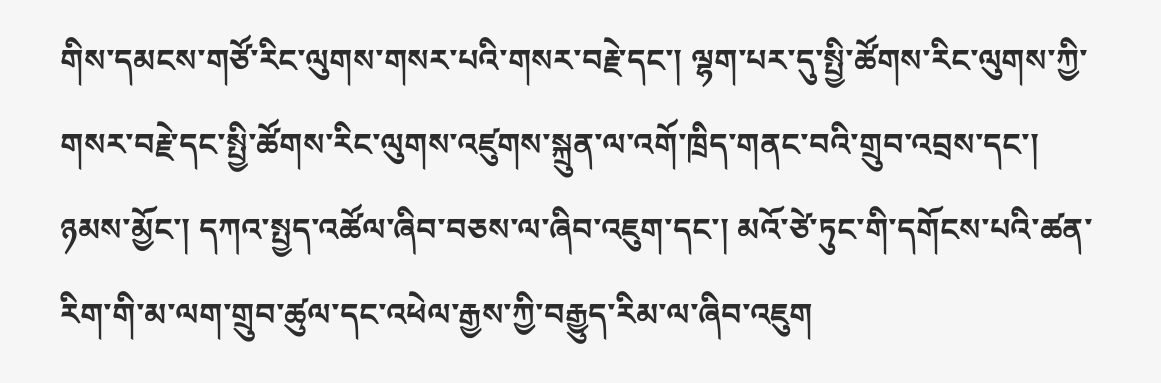གིས་དམངས་གཙོ་རིང་ལུགས་གསར་པའི་གསར་བརྗེ་དང་། ལྷག་པར་དུ་སྤྱི་ཚོགས་རིང་ལུགས་ཀྱི་གསར་བརྗེ་དང་སྤྱི་ཚོགས་རིང་ལུགས་འཛུགས་སྐྲུན་ལ་འགོ་ཁྲིད་གནང་བའི་གྲུབ་འབྲས་དང་། ཉམས་མྱོང་། དཀའ་སྤྱད་འཚོལ་ཞིབ་བཅས་ལ་ཞིབ་འཇུག་དང་། མའོ་ཙེ་ཏུང་གི་དགོངས་པའི་ཚན་རིག་གི་མ་ལག་གྲུབ་ཚུལ་དང་འཕེལ་རྒྱས་ཀྱི་བརྒྱུད་རིམ་ལ་ཞིབ་འཇུག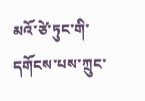མའོ་ཙེ་ཏུང་གི་དགོངས་པས་ཀྲུང་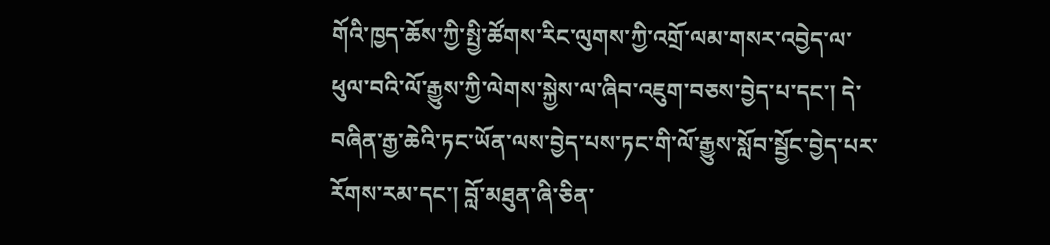གོའི་ཁྱད་ཆོས་ཀྱི་སྤྱི་ཚོགས་རིང་ལུགས་ཀྱི་འགྲོ་ལམ་གསར་འབྱེད་ལ་ཕུལ་བའི་ལོ་རྒྱུས་ཀྱི་ལེགས་སྐྱེས་ལ་ཞིབ་འཇུག་བཅས་བྱེད་པ་དང་། དེ་བཞིན་རྒྱ་ཆེའི་ཏང་ཡོན་ལས་བྱེད་པས་ཏང་གི་ལོ་རྒྱུས་སློབ་སྦྱོང་བྱེད་པར་རོགས་རམ་དང་། བློ་མཐུན་ཞི་ཅིན་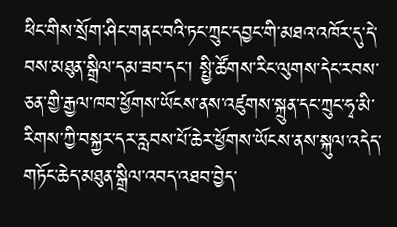ཕིང་གིས་སྲོག་ཤིང་གནང་བའི་ཏང་ཀྲུང་དབྱང་གི་མཐའ་འཁོར་དུ་དེ་བས་མཐུན་སྒྲིལ་དམ་ཟབ་དང་། སྤྱི་ཚོགས་རིང་ལུགས་དེང་རབས་ཅན་གྱི་རྒྱལ་ཁབ་ཕྱོགས་ཡོངས་ནས་འཛུགས་སྐྲུན་དང་ཀྲུང་ཧྭ་མི་རིགས་ཀྱི་བསྐྱར་དར་རླབས་པོ་ཆེར་ཕྱོགས་ཡོངས་ནས་སྐུལ་འདེད་གཏོང་ཆེད་མཐུན་སྒྲིལ་འབད་འཐབ་བྱེད་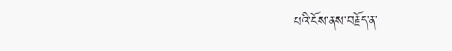པའི་ངོས་ནས་བརྗོད་ན་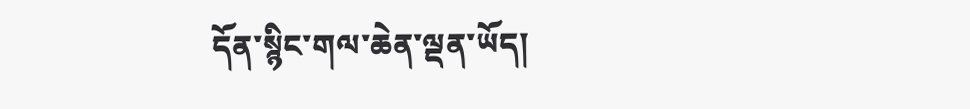དོན་སྙིང་གལ་ཆེན་ལྡན་ཡོད།